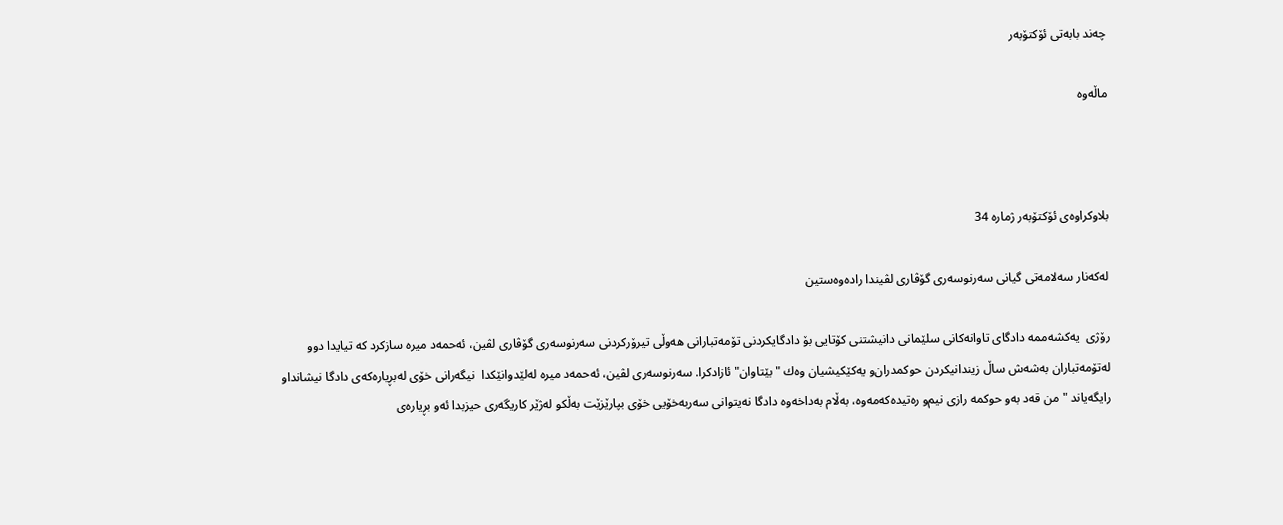چه‌ند بابه‌تی ئۆکتۆبه‌ر

ماڵه‌وه



بلاوكراوه‌ی‌ ئۆكتۆبه‌ر ژماره‌ 34

له‌كه‌نار سه‌لامه‌تی‌ گیانی‌ سه‌رنوسه‌ری‌ گۆڤاری‌ لڤیندا راده‌وه‌ستین

رۆژی‌  یه‌كشه‌ممه‌ دادگای‌ تاوانه‌كانی‌ سلێمانی‌ دانیشتنی‌ كۆتایی‌ بۆ دادگایكردنی‌ تۆمه‌تبارانی‌ هه‌وڵی‌ تیرۆركردنی‌ سه‌رنوسه‌ری‌ گۆڤاری‌ لڤین، ئه‌حمه‌د میره‌ سازكرد كه‌ تیایدا دوو له‌تۆمه‌تباران به‌شه‌ش ساڵ‌ زیندانیكردن حوكمدران‌و یه‌كێكیشیان وه‌ك "بێتاوان" ئازادكرا. سه‌رنوسه‌ری‌ لڤین، ئه‌حمه‌د میره‌ له‌لێدوانێكدا  نیگه‌رانی‌ خۆی‌ له‌بڕیاره‌كه‌ی‌ دادگا نیشاندا‌و رایگه‌یاند "من قه‌د به‌و حوكمه‌ رازی‌ نیم‌و ره‌تیده‌كه‌مه‌وه‌، به‌ڵام به‌داخه‌وه‌ دادگا نه‌یتوانی‌ سه‌ربه‌خۆیی‌ خۆی‌ بپارێزێت به‌ڵكو له‌ژێر كاریگه‌ری‌ حیزبدا ئه‌و بڕیاره‌ی‌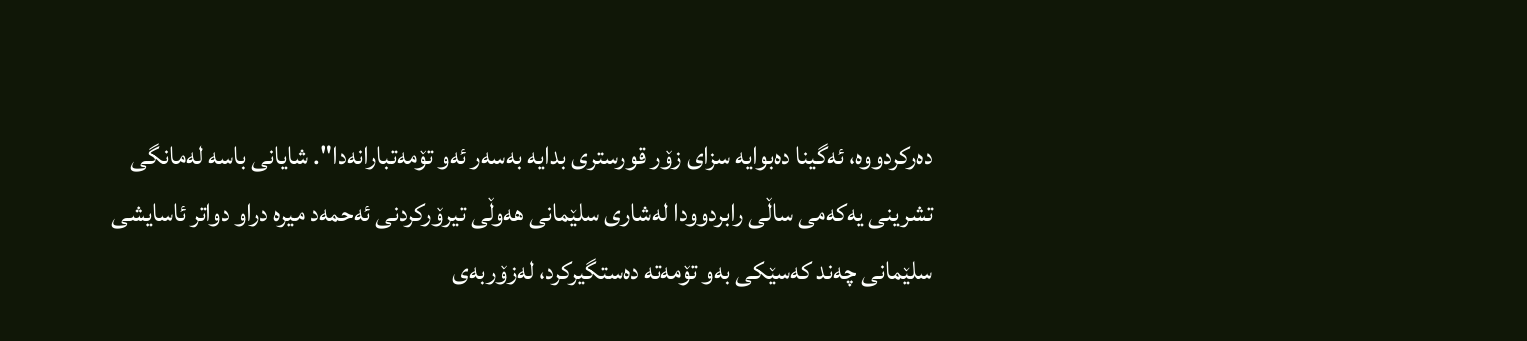ده‌ركردووه‌، ئه‌گینا ده‌بوایه‌ سزای‌ زۆر قورستری‌ بدایه‌ به‌سه‌ر ئه‌و تۆمه‌تبارانه‌دا". شایانی‌ باسه‌ له‌مانگی‌ تشرینی‌ یه‌كه‌می‌ ساڵی‌ رابردوودا له‌شاری‌ سلێمانی‌ هه‌وڵی‌ تیرۆركردنی‌ ئه‌حمه‌د میره‌ درا‌و دواتر ئاسایشی‌ سلێمانی‌ چه‌ند كه‌سێكی‌ به‌و تۆمه‌ته‌ ده‌ستگیركرد، له‌زۆربه‌ی‌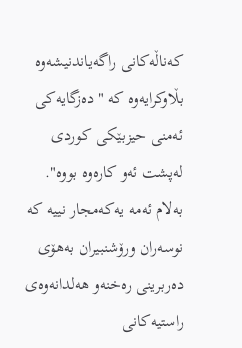كه‌ناڵه‌كانی‌ راگه‌یاندنیشه‌وه‌ بڵاوكرایه‌وه‌ كه‌ "ده‌زگایه‌كی‌ ئه‌منی‌ حیزبێكی‌ كوردی‌ له‌پشت ئه‌و كاره‌وه‌ بووه‌". به‌لام ئه‌مه‌ یه‌كه‌مجار نییه‌ كه‌ نوسه‌ران ورۆشنبیران به‌هۆی‌ ده‌ربرینی‌ ره‌خنه‌و هه‌لدانه‌وه‌ی‌ راستیه‌كانی‌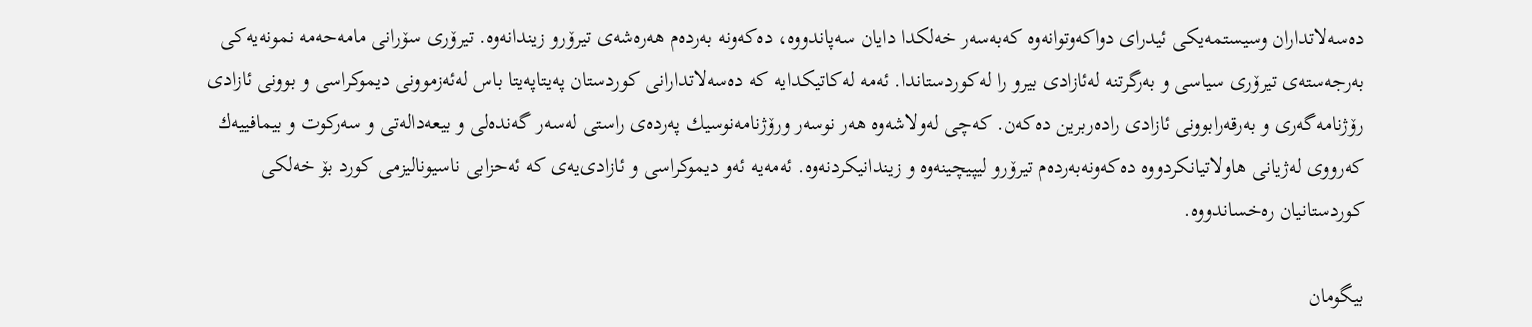ده‌سه‌لاتداران وسیستمه‌یكی‌ ئیدرای‌ دواكه‌وتوانه‌وه‌ كه‌به‌سه‌ر خه‌لكدا دایان سه‌پاندووه‌، ده‌كه‌ونه‌ به‌رده‌م هه‌ره‌شه‌ی‌ تیرۆرو زیندانه‌وه‌. تیرۆری‌ سۆرانی‌ مامه‌حه‌مه‌ نمونه‌یه‌كی‌ به‌رجه‌سته‌ی‌ تیرۆری‌ سیاسی‌ و به‌رگرتنه‌ له‌ئازادی‌ بیرو را له‌كوردستاندا. ئه‌مه‌ له‌كاتیكدایه‌ كه‌ ده‌سه‌لاتدارانی‌ كوردستان په‌یتاپه‌یتا باس له‌ئه‌زموونی‌ دیموكراسی‌ و بوونی‌ ئازادی‌ رۆژنامه‌گه‌ری‌ و به‌رقه‌رابوونی‌ ئازادی‌ راده‌ربرین ده‌كه‌ن. كه‌چی‌ له‌ولاشه‌وه‌ هه‌ر نوسه‌ر ورۆژنامه‌نوسیك په‌رده‌ی‌ راستی‌ له‌سه‌ر گه‌نده‌لی‌ و بیعه‌داله‌تی‌ و سه‌ركوت و بیمافییه‌ك كه‌رووی‌ له‌ژیانی‌ هاولاتیانكردووه‌ ده‌كه‌ونه‌به‌رده‌م تیرۆرو لیپیچینه‌وه‌ و زیندانیكردنه‌وه‌. ئه‌مه‌یه‌ ئه‌و دیموكراسی‌ و ئازادی‌یه‌ی‌ كه‌ ئه‌حزابی‌ ناسیونالیزمی‌ كورد بۆ خه‌لكی‌ كوردستانیان ره‌خساندووه‌.

بیگومان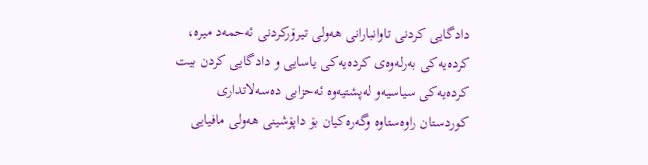دادگایی‌ كردنی‌ تاوانبارانی‌ هه‌ولی‌ تیرۆركردنی‌ ئه‌حمه‌د میره‌، كرده‌یه‌كی‌ به‌رله‌وه‌ی‌ كرده‌یه‌كی‌ یاسایی‌ و دادگایی‌ كردن بیت كرده‌یه‌كی‌ سیاسیه‌و له‌پشتیه‌وه‌ ئه‌حزابی‌ ده‌سه‌لاتداری‌ كوردستان راوه‌ستاوه‌ وگه‌ره‌كیان بۆ داپۆشینی‌ هه‌ولی‌ مافیایی‌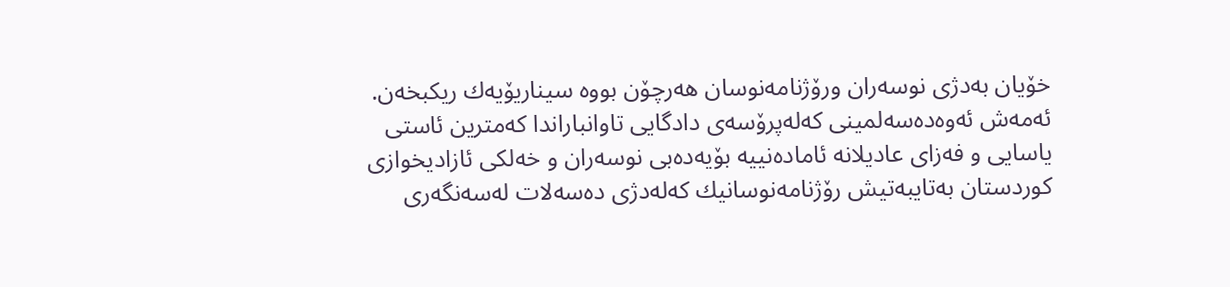خۆیان به‌دژی‌ نوسه‌ران ورۆژنامه‌نوسان هه‌رچۆن بووه‌ سیناریۆیه‌ك ریكبخه‌ن. ئه‌مه‌ش ئه‌وه‌ده‌سه‌لمینی‌ كه‌له‌پرۆسه‌ی‌ دادگایی‌ تاوانباراندا كه‌مترین ئاستی‌ یاسایی‌ و فه‌زای‌ عادیلانه‌ ئاماده‌نییه‌ بۆیه‌ده‌بی‌ نوسه‌ران و خه‌لكی‌ ئازادیخوازی‌ كوردستان به‌تایبه‌تیش رۆژنامه‌نوسانیك كه‌له‌دژی‌ ده‌سه‌لات له‌سه‌نگه‌ری‌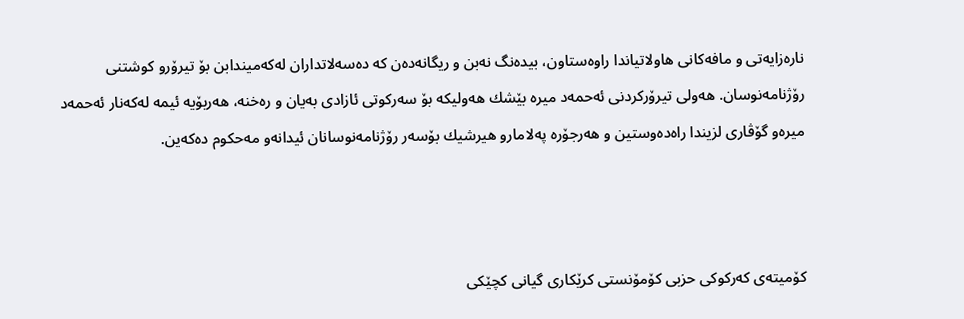ناره‌زایه‌تی‌ و مافه‌كانی‌ هاولاتیاندا راوه‌ستاون، بیده‌نگ نه‌بن و ریگانه‌ده‌ن كه‌ ده‌سه‌لاتداران له‌كه‌میندابن بۆ تیرۆرو كوشتنی‌ رۆژنامه‌نوسان. هه‌ولی‌ تیرۆركردنی‌ ئه‌حمه‌د میره‌ بێشك هه‌ولیكه‌ بۆ سه‌ركوتی‌ ئازادی‌ به‌یان و ره‌خنه‌، هه‌ربۆیه‌ ئیمه‌ له‌كه‌نار ئه‌حمه‌د میره‌و گۆڤاری‌ لزیندا راه‌ده‌وستین و هه‌رجۆره‌ په‌لامارو هیرشیك بۆسه‌ر رۆژنامه‌نوسانان ئیدانه‌و مه‌حكوم ده‌كه‌ین.



كۆمیته‌ی‌ كه‌ركوكی‌ حزبی‌ كۆمۆنستی‌ كرێكاری‌ گیانی‌ كچێكی‌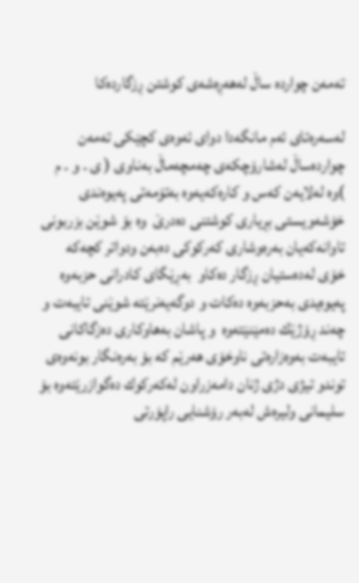ته‌مه‌ن چوارده‌ ساڵ له‌هه‌ڕه‌شه‌ی‌ كوشتن ڕزگارده‌كا

له‌سه‌ره‌تای‌ ئه‌م مانگه‌دا دوای‌ ئه‌وه‌ی‌ كچێكی‌ ته‌مه‌ن چوارده‌ساڵ له‌شارۆچكه‌ی‌ چه‌مچه‌ماڵ به‌ناوی‌ ( ی . و . م )وه‌ له‌لایه‌ن كه‌س و كاره‌كه‌یه‌وه‌ به‌تۆمه‌تی‌ په‌یوه‌ندی‌ خۆشه‌ویستی‌ بڕیاری‌ كوشتنی‌ ده‌درێ‌  وه‌ بۆ شوێن بزربونی‌ تاوانه‌كه‌یان به‌ره‌وشاری‌ كه‌ركوكی‌ ده‌به‌ن ودواتر كچه‌كه‌ خۆی‌ له‌ده‌ستیان ڕزگار ده‌كاو  به‌ڕێگای‌ كادرانی‌ حزبه‌وه‌ په‌یوه‌یدی‌ به‌حزبه‌وه‌ ده‌كات و دوگه‌یه‌نرێته‌ شوێنی‌ تایبه‌ت و چه‌ند ڕۆژێك ده‌مێنێته‌وه‌  و پاشان به‌هاوكاری‌ ده‌زگاكانی‌ تایبه‌ت به‌وه‌زاره‌تی‌ ناوخۆی‌ هه‌رێم كه‌ بۆ به‌ره‌نگار بونه‌وه‌ی‌ توندو تیژی‌ دژی‌ ژنان دامه‌زراون له‌كه‌ركوك ده‌گوازرێته‌وه‌ بۆ سلیمانی‌ ولیره‌ش له‌به‌ر رۆشنایی‌ راپۆرتی‌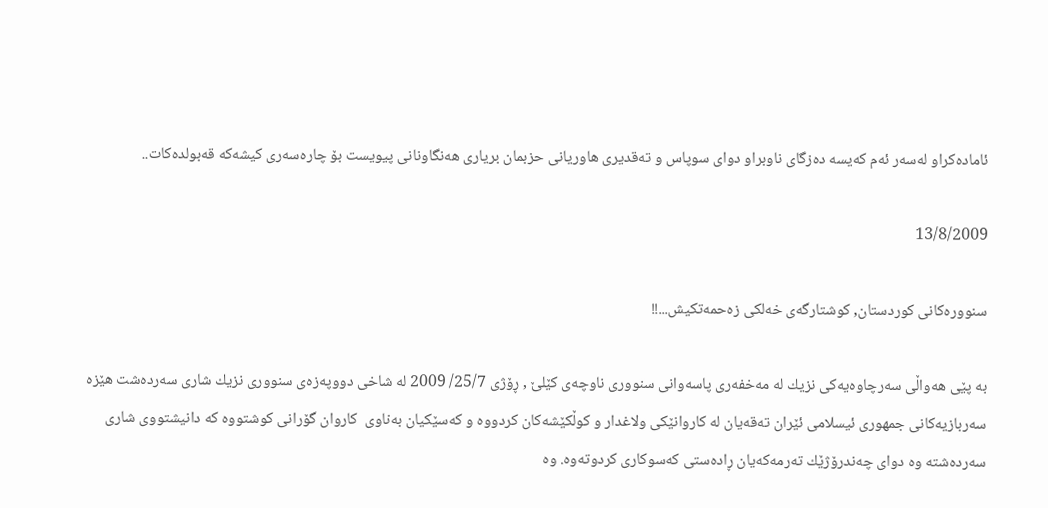ئاماده‌كراو له‌سه‌ر ئه‌م كه‌یسه‌ ده‌زگای‌ ناوبراو دوای‌ سوپاس و ته‌قدیری‌ هاوریانی‌ حزبمان بریاری‌ هه‌نگاونانی‌ پیویست بۆ چاره‌سه‌ری‌ كیشه‌كه‌ قه‌بولده‌كات..

13/8/2009

سنووره‌كانی كوردستان, كوشتارگه‌ی خه‌لكی زه‌حمه‌تكیش...!!

به‌ پێی هه‌واڵی سه‌رچاوه‌یه‌كی نزیك له‌ مه‌خفه‌ری پاسه‌وانی سنووری ناوچه‌ی كێلێ , ڕۆژی 25/7/ 2009 له‌ شاخی دووپه‌زه‌ی سنووری نزیك شاری سه‌رده‌شت هێزه‌ سه‌ربازیه‌كانی جمهوری ئیسلامی ئێران ته‌قه‌یان له‌ كاروانێكی ولاغدار و كوڵكێشه‌كان كردووه‌ و كه‌سێكیان به‌ناوی  كاروان گۆرانی كوشتووه‌ كه‌ دانیشتووی شاری سه‌رده‌شته‌ وه‌ دوای چه‌ندرۆژێك ته‌رمه‌كه‌یان ڕاده‌ستی كه‌سوكاری كردوته‌وه‌. وه‌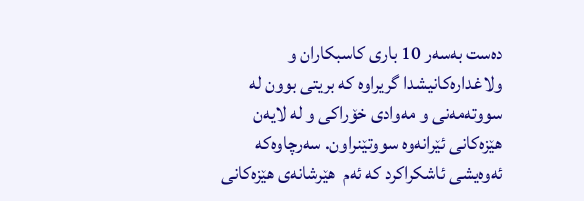ده‌ست به‌سه‌ر 10 باری كاسبكاران و ولاغداره‌كانیشدا گریراوه‌ كه‌ بریتی بوون له‌ سووته‌مه‌نی و مه‌وادی خۆراكی و له‌ لایه‌ن هێزه‌كانی ئێرانه‌وه‌ سووتێنراون. سه‌رچاوه‌كه‌ ئه‌وه‌یشی ئاشكراكرد كه‌ ئه‌م  هێرشانه‌ی هێزه‌كانی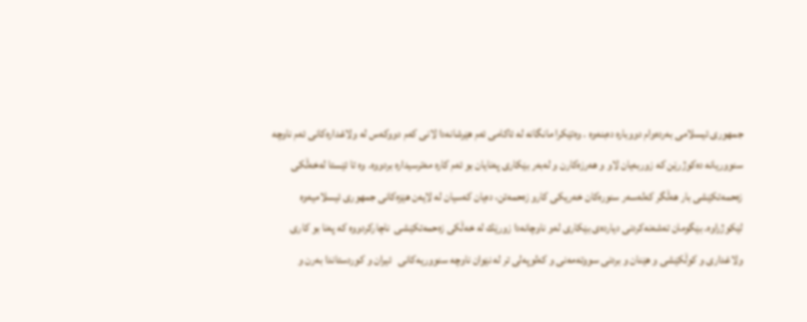جمهوری ئیسلامی به‌رده‌وام دووباره‌ ده‌بنه‌وه‌ . وه‌تێكرا مانگانه‌ له‌ ئاكامی ئه‌م هێرشانه‌دا لانی كه‌م دووكه‌س له‌ ولاغداره‌كانی ئه‌م ناوچه‌ سنووریانه‌ ده‌كوژرێن كه‌ زوربه‌یان لاو و هه‌رزه‌كارن و له‌به‌ر بێكاری په‌نایان بو ئه‌م كاره‌ مه‌ترسیداره‌ بردووه‌. وه‌ تا ئێستا له‌خه‌ڵكی‌ زه‌حمه‌تكێشی‌ بار هه‌ڵگر كه‌له‌سه‌ر سنوره‌كان خه‌ریكی‌ كارو زه‌حمه‌تن، ده‌یان كه‌سیان له‌ لایه‌ن هێزه‌كانی جمهوری ئیسلامیه‌وه‌ لێكوژراوه‌. بێگومان ته‌شه‌نه‌كردنی دیارده‌ی بێكاری له‌و ناوچانه‌دا زورێك له‌ خه‌ڵكی زه‌حمه‌تكێشی  ناچاركردووه‌ كه‌ په‌نا بو كاری ولاغداری و كوڵكێشی و هێنان و بردنی سووته‌مه‌نی و كه‌لوپه‌لی تر له‌ نێوان ناوچه‌ سنووریه‌كانی   ئیران و كوردستاندا به‌رن و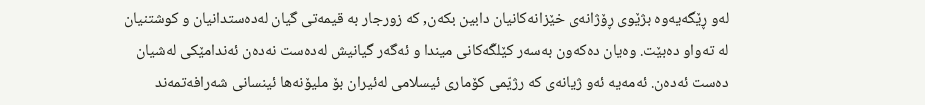له‌و ڕێگه‌یه‌وه‌ بژێوی ڕۆژانه‌ی خێزانه‌كانیان دابین بكه‌ن, كه‌ زورجار به‌ قیمه‌تی گیان له‌ده‌ستدانیان و كوشتنیان له‌ ته‌واو ده‌بێت. وه‌یان ده‌كه‌ون به‌سه‌ر كێلگَه‌كانی میندا و ئه‌گه‌ر گیانیش له‌ده‌ست نه‌ده‌ن ئه‌ندامێكی له‌شیان ده‌ست ئه‌ده‌ن. ئه‌مه‌یه‌ ئه‌و ژیانه‌ی‌ كه‌ رژیّمی‌ كۆماری‌ ئیسلامی‌ له‌ئیران بۆ ملیۆنه‌ها ئینسانی‌ شه‌رافه‌تمه‌ند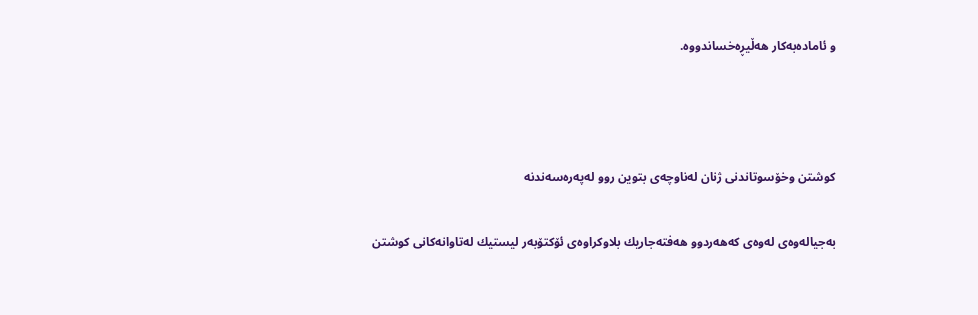و ئاماده‌به‌كار هه‌ڵیڕه‌خساندووه‌.



كوشتن وخۆسوتاندنی‌ ژنان له‌ناوچه‌ی‌ بتوین روو له‌په‌ره‌سه‌ندنه‌

به‌جیاله‌وه‌ی‌ له‌وه‌ی‌ كه‌هه‌ردوو هه‌فته‌جاریك بلاوكراوه‌ی‌ ئۆكتۆبه‌ر لیستیك له‌تاوانه‌كانی‌ كوشتن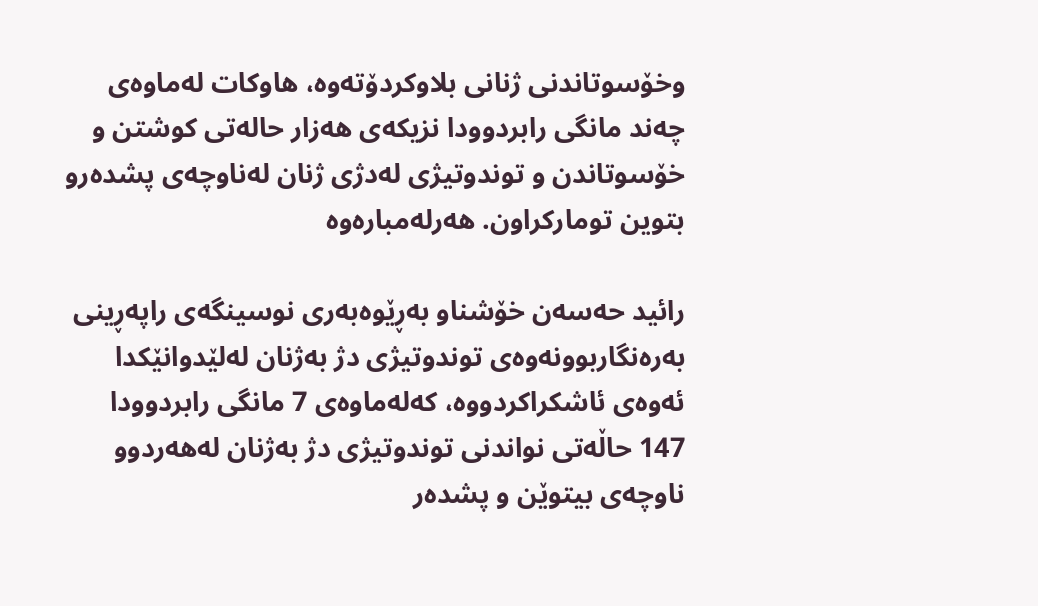وخۆسوتاندنی‌ ژنانی‌ بلاوكردۆته‌وه‌، هاوكات له‌ماوه‌ی‌ چه‌ند مانگی‌ رابردوودا نزیكه‌ی‌ هه‌زار حاله‌تی‌ كوشتن و خۆسوتاندن و توندوتیژی‌ له‌دژی‌ ژنان له‌ناوچه‌ی‌ پشده‌رو بتوین توماركراون. هه‌رله‌مباره‌وه‌

رائید حه‌سه‌ن خۆشناو به‌ڕێوه‌به‌ری نوسینگه‌ی راپه‌ڕینی به‌ره‌نگاربوونه‌وه‌ی توندوتیژی دژ به‌ژنان له‌لێدوانێكدا ئه‌وه‌ی‌ ئاشكراكردووه‌، كه‌له‌ماوه‌ی 7 مانگی رابردوودا 147 حاڵه‌تی نواندنی توندوتیژی دژ به‌ژنان له‌هه‌ردوو ناوچه‌ی بیتوێن و پشده‌ر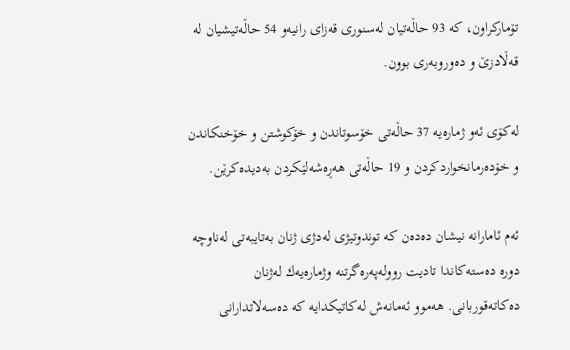تۆماركراون، كه‌ 93 حاڵه‌تیان له‌سنوری قه‌زای رانیه‌و 54 حاڵه‌تیشیان له‌ قه‌ڵادزێ و ده‌وروبه‌ری بوون.

له‌كۆی ئه‌و ژماره‌یه‌ 37 حاڵه‌تی خۆسوتاندن و خۆكوشتن و خۆخنكاندن و خۆده‌رمانخواردكردن و 19 حاڵه‌تی هه‌ڕه‌شه‌لێكردن به‌دیده‌كرێن.

ئه‌م ئامارانه‌ نیشان ده‌ده‌ن كه‌ توندوتیژی‌ له‌دژی‌ ژنان به‌تایبه‌تی‌ له‌ناوچه‌ دوره‌ ده‌سته‌كاندا تادیت رووله‌په‌ره‌گرتنه‌ وژماره‌یه‌ك له‌ژنان ده‌كاته‌قوربانی‌. هه‌موو ئه‌مانه‌ش له‌كاتیكدایه‌ كه‌ ده‌سه‌لاتدارانی‌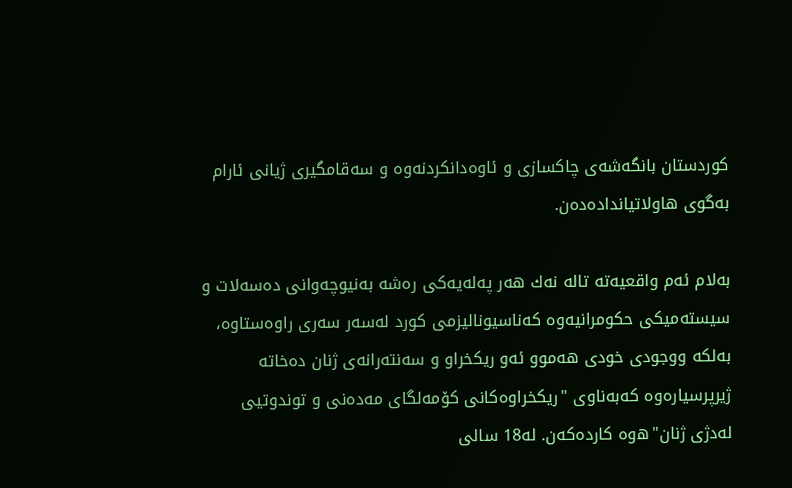كوردستان بانگه‌شه‌ی‌ چاكسازی‌ و ئاوه‌دانكردنه‌وه‌ و سه‌قامگیری‌ ژیانی‌ ئارام به‌گوی‌ هاولاتیانداده‌ده‌ن.

به‌لام ئه‌م واقعیه‌ته‌ تاله‌ نه‌ك هه‌ر په‌له‌یه‌كی‌ ره‌شه‌ به‌نیوچه‌وانی‌ ده‌سه‌لات و سیسته‌میكی‌ حكومرانیه‌وه‌ كه‌ناسیونالیزمی‌ كورد له‌سه‌ر سه‌ری‌ راوه‌ستاوه‌، به‌لكه‌ ووجودی‌ خودی‌ هه‌موو ئه‌و ریكخراو و سه‌نته‌رانه‌ی‌ ژنان ده‌خاته‌ ژیرپرسیاره‌وه‌ كه‌به‌ناوی‌ "ریكخراوه‌كانی‌ كۆمه‌لگای‌ مه‌ده‌نی‌ و توندوتیی‌ له‌دژی‌ ژنان"ه‌وه‌ كارده‌كه‌ن. له‌18 سالی‌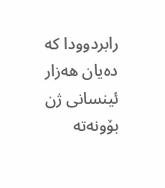رابردوودا كه‌ ده‌یان هه‌زار ئینسانی‌ ژن بۆونه‌ته‌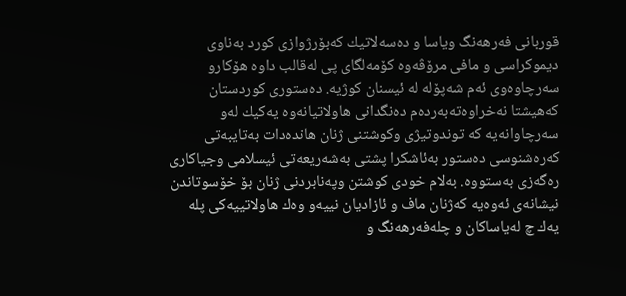قوربانی‌ فه‌رهه‌نگ ویاسا و ده‌سه‌لاتیك كه‌بۆرژوازی‌ كورد به‌ناوی‌ دیموكراسی‌ و مافی‌ مرۆڤه‌وه‌ كۆمه‌لگای‌ پی‌ له‌قالب داوه‌ هۆكارو سه‌رچاوه‌وی‌ ئه‌م شه‌پۆله‌ له‌ ئیسنان كوژیه‌. ده‌ستوری‌ كوردستان كه‌هیشتا نه‌خراوه‌ته‌به‌رده‌م ده‌نگدانی‌ هاولاتیانه‌وه‌ یه‌كیك له‌و سه‌رچاوانه‌یه‌ كه‌ توندوتیژی‌ وكوشتنی‌ ژنان هانده‌دات به‌تایبه‌تی‌ كه‌ره‌شنوسی‌ ده‌ستور به‌ئاشكرا پشتی‌ به‌شه‌ریعه‌تی‌ ئیسلامی‌ وجیاكاری‌ ره‌گه‌زی‌ به‌ستووه‌. به‌لام خودی‌ كوشتن وپه‌نابردنی‌ ژنان بۆ خۆسوتاندن نیشانه‌ی‌ ئه‌وه‌یه‌ كه‌ژنان ماف و ئازادیان نییه‌و وه‌ك هاولاتییه‌كی‌ پله‌ یه‌ك چ له‌یاساكان و چله‌فه‌رهه‌نگ و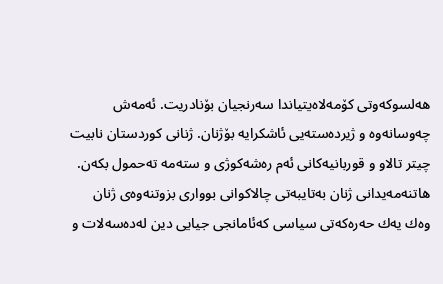هه‌لسوكه‌وتی‌ كۆمه‌لاه‌یتیاندا سه‌رنجیان بۆنادریت. ئه‌مه‌ش چه‌وسانه‌وه‌ و ژیرده‌سته‌یی‌ ئاشكرایه‌ بۆژنان. ژنانی‌ كوردستان نابیت چیتر تالاو و قوربانیه‌كانی‌ ئه‌م ره‌شه‌كوژی‌ و سته‌مه‌ ته‌حمول بكه‌ن. هاتنه‌مه‌یدانی‌ ژنان به‌تایبه‌تی‌ چالاكوانی‌ بوواری‌ بزوتنه‌وه‌ی‌ ژنان وه‌ك یه‌ك حه‌ره‌كه‌تی‌ سیاسی‌ كه‌ئامانجی‌ جیایی‌ دین له‌ده‌سه‌لات و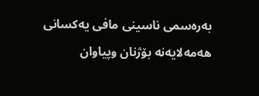به‌ره‌سمی‌ ناسینی‌ مافی‌ یه‌كسانی‌ هه‌مه‌لایه‌نه‌ بۆژنان وپیاوان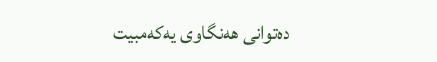ده‌توانی‌ هه‌نگاوی‌ یه‌كه‌مبیت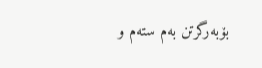بۆبه‌رگرتن به‌م سته‌م و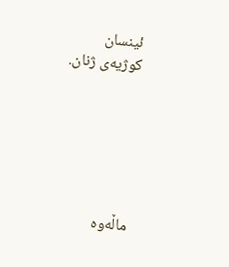ئینسان كوژیه‌ی‌ ژنان.






ماڵه‌وه